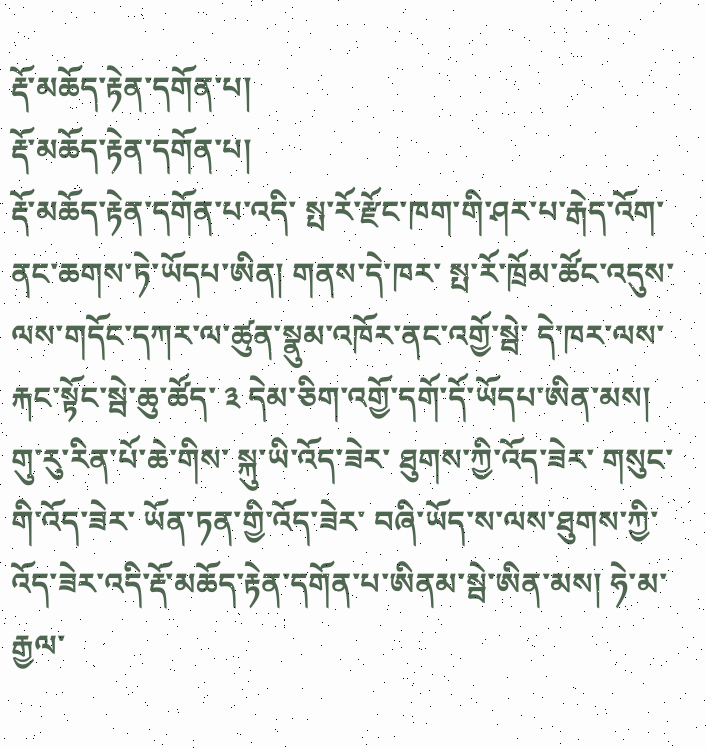རྡོ་མཆོད་རྟེན་དགོན་པ།
རྡོ་མཆོད་རྟེན་དགོན་པ།
རྡོ་མཆོད་རྟེན་དགོན་པ་འདི་ སྤ་རོ་རྫོང་ཁག་གི་ཤར་པ་རྒེད་འོག་ནང་ཆགས་ཏེ་ཡོདཔ་ཨིན། གནས་དེ་ཁར་ སྤ་རོ་ཁྲོམ་ཚོང་འདུས་ལས་གདོང་དཀར་ལ་ཚུན་སྣུམ་འཁོར་ནང་འགྱོ་སྦེ་ དེ་ཁར་ལས་རྐང་སྟོང་སྦེ་ཆུ་ཚོད་ ༣ དེམ་ཅིག་འགྱོ་དགོ་དོ་ཡོདཔ་ཨིན་མས། གུ་རུ་རིན་པོ་ཆེ་གིས་ སྐུ་ཡི་འོད་ཟེར་ ཐུགས་ཀྱི་འོད་ཟེར་ གསུང་གི་འོད་ཟེར་ ཡོན་ཏན་གྱི་འོད་ཟེར་ བཞི་ཡོད་ས་ལས་ཐུགས་ཀྱི་འོད་ཟེར་འདི་རྡོ་མཆོད་རྟེན་དགོན་པ་ཨིནམ་སྦེ་ཨིན་མས། ཧེ་མ་རྒྱལ་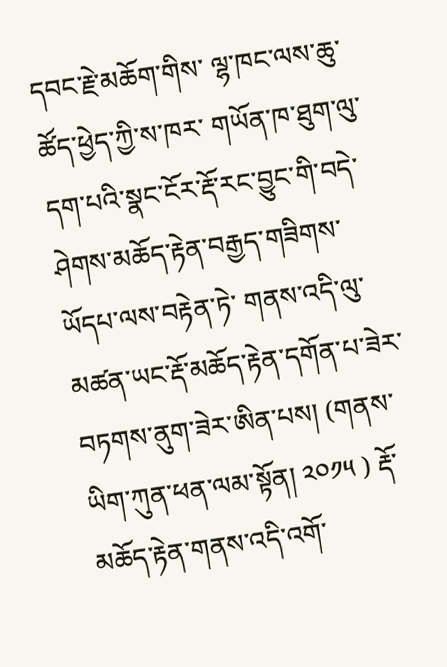དབང་རྗེ་མཆོག་གིས་ ལྷ་ཁང་ལས་ཆུ་ཚོད་ཕྱེད་ཀྱི་ས་ཁར་ གཡོན་ཁ་ཐུག་ལུ་དག་པའི་སྣང་ངོར་རྡོ་རང་བྱུང་གི་བདེ་ཤེགས་མཆོད་རྟེན་བརྒྱད་གཟིགས་ཡོདཔ་ལས་བརྟེན་ཏེ་ གནས་འདི་ལུ་མཚན་ཡང་རྡོ་མཆོད་རྟེན་དགོན་པ་ཟེར་བཏགས་ནུག་ཟེར་ཨིན་པས། (གནས་ཡིག་ཀུན་ཕན་ལམ་སྟོན། ༢༠༡༥ ) རྡོ་མཆོད་རྟེན་གནས་འདི་འགོ་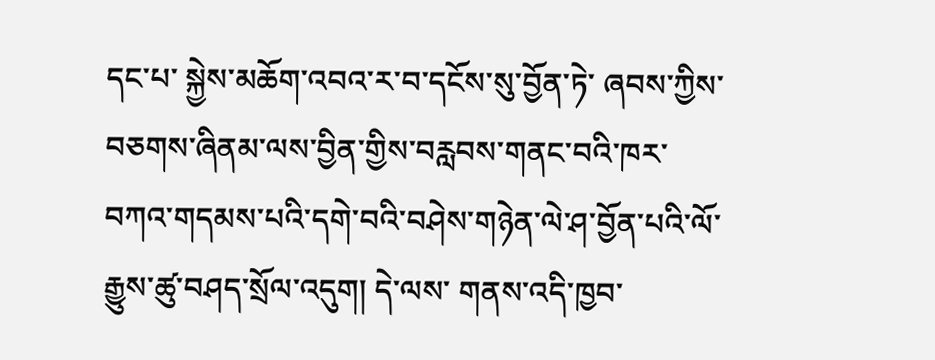དང་པ་ སྐྱེས་མཆོག་འབའ་ར་བ་དངོས་སུ་བྱོན་ཏེ་ ཞབས་ཀྱིས་བཅགས་ཞིནམ་ལས་བྱིན་གྱིས་བརླབས་གནང་བའི་ཁར་ བཀའ་གདམས་པའི་དགེ་བའི་བཤེས་གཉེན་ལེ་ཤ་བྱོན་པའི་ལོ་རྒྱུས་ཚུ་བཤད་སྲོལ་འདུག། དེ་ལས་ གནས་འདི་ཁྱབ་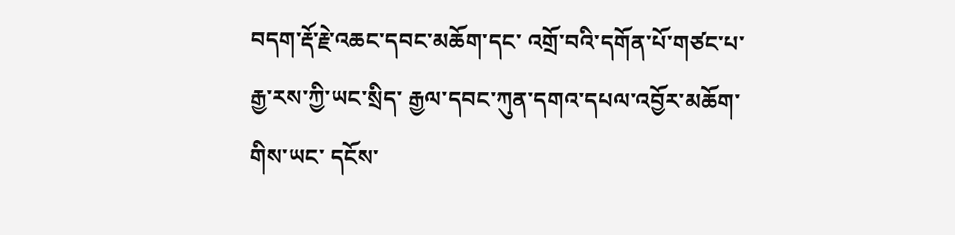བདག་རྡོ་རྗེ་འཆང་དབང་མཆོག་དང་ འགྲོ་བའི་དགོན་པོ་གཙང་པ་རྒྱ་རས་ཀྱི་ཡང་སྲིད་ རྒྱལ་དབང་ཀུན་དགའ་དཔལ་འབྱོར་མཆོག་གིས་ཡང་ དངོས་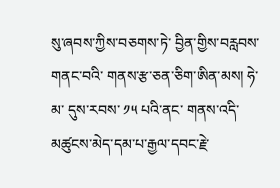སུ་ཞབས་ཀྱིས་བཅགས་ཏེ་ བྱིན་གྱིས་བརླབས་གནང་བའི་ གནས་རྩ་ཅན་ཅིག་ཨིན་མས། ཧེ་མ་ དུས་རབས་ ༡༥ པའི་ནང་ གནས་འདི་མཚུངས་མེད་དམ་པ་རྒྱལ་དབང་རྗེ་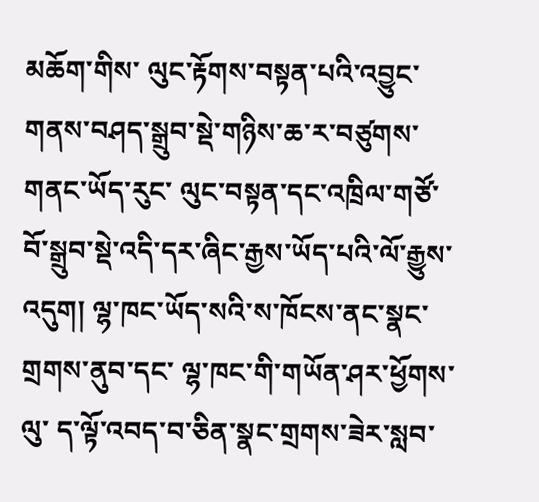མཆོག་གིས་ ལུང་རྟོགས་བསྟན་པའི་འབྱུང་གནས་བཤད་སྒྲུབ་སྡེ་གཉིས་ཆ་ར་བཙུགས་གནང་ཡོད་རུང་ ལུང་བསྟན་དང་འཁྲིལ་གཙོ་བོ་སྒྲུབ་སྡེ་འདི་དར་ཞིང་རྒྱས་ཡོད་པའི་ལོ་རྒྱུས་འདུག། ལྷ་ཁང་ཡོད་སའི་ས་ཁོངས་ནང་སྣང་གྲགས་ནུབ་དང་ ལྷ་ཁང་གི་གཡོན་ཤར་ཕྱོགས་ལུ་ ད་ལྟོ་འབད་བ་ཅིན་སྣང་གྲགས་ཟེར་སླབ་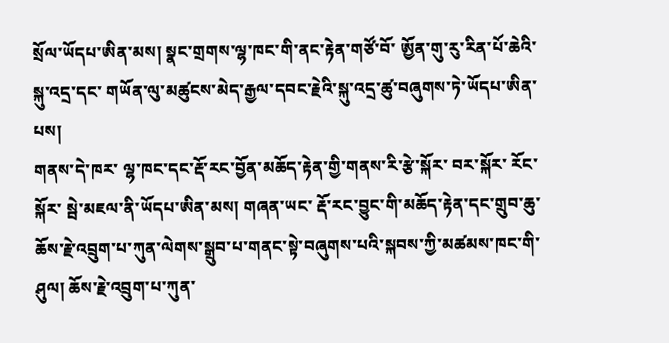སྲོལ་ཡོདཔ་ཨིན་མས། སྣང་གྲགས་ལྷ་ཁང་གི་ནང་རྟེན་གཙོ་བོ་ ཨྱོན་གུ་རུ་རིན་པོ་ཆེའི་སྐུ་འདྲ་དང་ གཡོན་ལུ་མཚུངས་མེད་རྒྱལ་དབང་རྗེའི་སྐུ་འདྲ་ཚུ་བཞུགས་ཏེ་ཡོདཔ་ཨིན་པས།
གནས་དེ་ཁར་ ལྷ་ཁང་དང་རྡོ་རང་བྱོན་མཆོད་རྟེན་གྱི་གནས་རི་རྩེ་སྐོར་ བར་སྐོར་ རོང་སྐོར་ སྦེ་མཇལ་ནི་ཡོདཔ་ཨིན་མས། གཞན་ཡང་ རྡོ་རང་བྱུང་གི་མཆོད་རྟེན་དང་གྲུབ་ཆུ་ ཆོས་རྗེ་འབྲུག་པ་ཀུན་ལེགས་སྒྲུབ་པ་གནང་སྟེ་བཞུགས་པའི་སྐབས་ཀྱི་མཚམས་ཁང་གི་ཤུལ། ཆོས་རྗེ་འབྲུག་པ་ཀུན་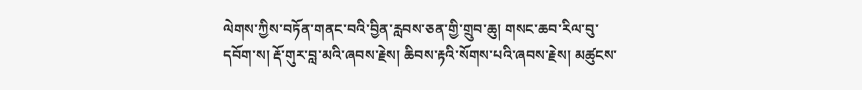ལེགས་ཀྱིས་བཏོན་གནང་བའི་བྱིན་རླབས་ཅན་གྱི་གྲུབ་ཆུ། གསང་ཆབ་རིལ་བུ་དབོག་ས། རྡོ་གུར་བླ་མའི་ཞབས་རྗེས། ཆིབས་རྟའི་སོགས་པའི་ཞབས་རྗེས། མཚུངས་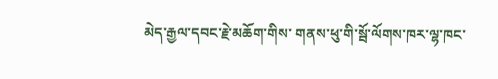མེད་རྒྱལ་དབང་རྗེ་མཆོག་གིས་ གནས་ཕུ་གི་སྦོ་ལོགས་ཁར་ལྷ་ཁང་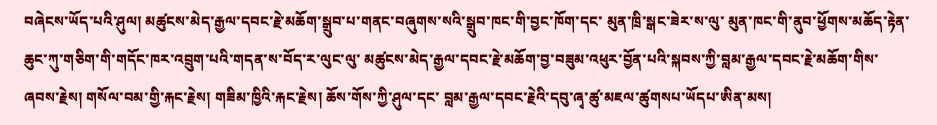བཞེངས་ཡོད་པའི་ཤུལ། མཚུངས་མེད་རྒྱལ་དབང་རྗེ་མཆོག་སྒྲུབ་པ་གནང་བཞུགས་སའི་སྒྲུབ་ཁང་གི་བྱང་ཁོག་དང་ མུན་ཁྲི་སྒང་ཟེར་ས་ལུ་ མུན་ཁང་གི་ནུབ་ཕྱོགས་མཆོད་རྟེན་ཆུང་ཀུ་གཅིག་གི་གདོང་ཁར་འབྲུག་པའི་གདན་ས་བོད་ར་ལུང་ལུ་ མཚུངས་མེད་རྒྱལ་དབང་རྗེ་མཆོག་བྱ་བཟུམ་འཕུར་བྱོན་པའི་སྐབས་ཀྱི་བླམ་རྒྱལ་དབང་རྗེ་མཆོག་གིས་ཞབས་རྗེས། གསོལ་བམ་གྱི་རྐང་རྗེས། གཟིམ་ཁྱིའི་རྐང་རྗེས། ཆོས་གོས་ཀྱི་ཤུལ་དང་ བླམ་རྒྱལ་དབང་རྗེའི་དབུ་ཞྭ་ཚུ་མཇལ་ཚུགསཔ་ཡོདཔ་ཨིན་མས།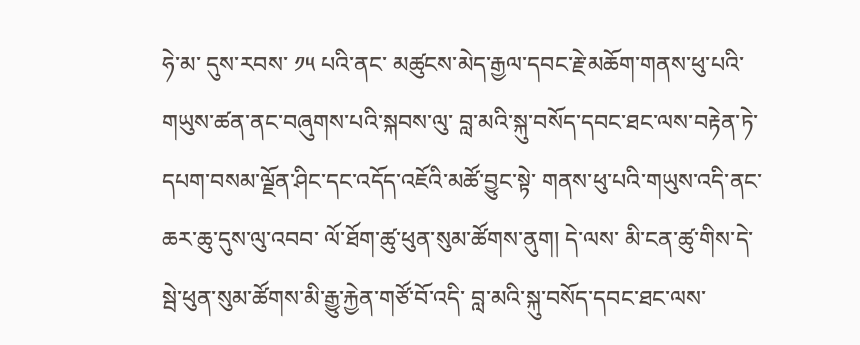ཧེ་མ་ དུས་རབས་ ༡༥ པའི་ནང་ མཚུངས་མེད་རྒྱལ་དབང་རྗེ་མཆོག་གནས་ཕུ་པའི་གཡུས་ཚན་ནང་བཞུགས་པའི་སྐབས་ལུ་ བླ་མའི་སྐུ་བསོད་དབང་ཐང་ལས་བརྟེན་ཏེ་ དཔག་བསམ་ལྗོན་ཤིང་དང་འདོད་འཇོའི་མཚོ་བྱུང་སྟེ་ གནས་ཕུ་པའི་གཡུས་འདི་ནང་ ཆར་ཆུ་དུས་ལུ་འབབ་ ལོ་ཐོག་ཚུ་ཕུན་སུམ་ཚོགས་ནུག། དེ་ལས་ མི་ངན་ཚུ་གིས་དེ་སྦེ་ཕུན་སུམ་ཚོགས་མི་རྒྱུ་རྐྱེན་གཙོ་བོ་འདི་ བླ་མའི་སྐུ་བསོད་དབང་ཐང་ལས་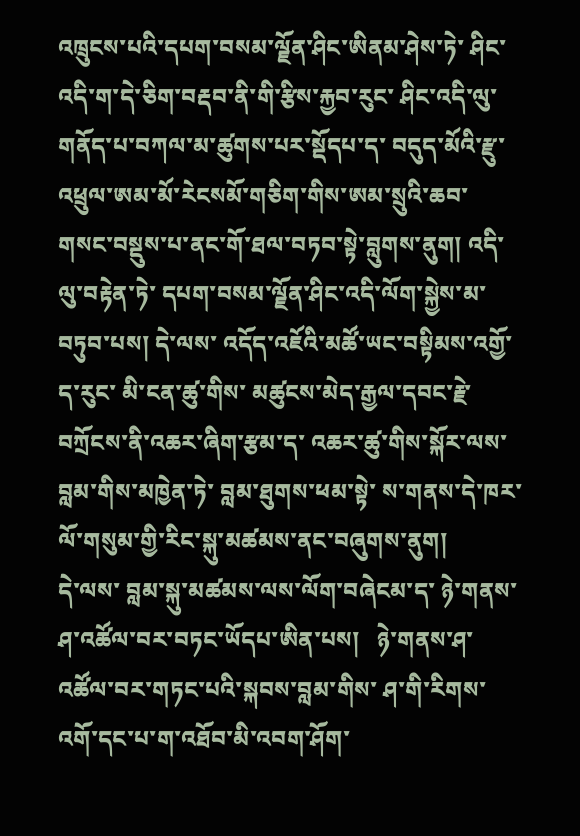འཁྲུངས་པའི་དཔག་བསམ་ལྗོན་ཤིང་ཨིནམ་ཤེས་ཏེ་ ཤིང་འདི་ག་དེ་ཅིག་བརྡབ་ནི་གི་རྩིས་རྐྱབ་རུང་ ཤིང་འདི་ལུ་གནོད་པ་བཀལ་མ་ཚུགས་པར་སྡོདཔ་ད་ བདུད་མོའི་རྫུ་འཕྲུལ་ཨམ་མོ་རེངསམོ་གཅིག་གིས་ཨམ་སྲུའི་ཆབ་གསང་བསྡུས་པ་ནང་གོ་ཐལ་བཏབ་སྟེ་བླུགས་ནུག། འདི་ལུ་བརྟེན་ཏེ་ དཔག་བསམ་ལྗོན་ཤིང་འདི་ལོག་སྐྱེས་མ་བཏུབ་པས། དེ་ལས་ འདོད་འཇོའི་མཚོ་ཡང་བསྟིམས་འགྱོ་ ད་རུང་ མི་ངན་ཚུ་གིས་ མཚུངས་མེད་རྒྱལ་དབང་རྗེ་བཀྲོངས་ནི་འཆར་ཞིག་རྩམ་ད་ འཆར་ཚུ་གིས་སྐོར་ལས་བླམ་གིས་མཁྱེན་ཏེ་ བླམ་ཐུགས་ཕམ་སྟེ་ ས་གནས་དེ་ཁར་ ལོ་གསུམ་གྱི་རིང་སྐུ་མཚམས་ནང་བཞུགས་ནུག།
དེ་ལས་ བླམ་སྐུ་མཚམས་ལས་ལོག་བཞེངམ་ད་ ཉེ་གནས་ཤ་འཚོལ་བར་བཏང་ཡོདཔ་ཨིན་པས།   ཉེ་གནས་ཤ་འཚོལ་བར་གཏང་པའི་སྐབས་བླམ་གིས་ ཤ་གི་རིགས་འགོ་དང་པ་ག་འཐོབ་མི་འབག་ཤོག་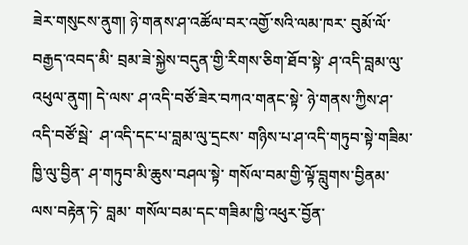ཟེར་གསུངས་ནུག། ཉེ་གནས་ཤ་འཚོལ་བར་འགྱོ་སའི་ལམ་ཁར་ བུམོ་ལོ་བརྒྱད་འབད་མི་ བྲམ་ཟེ་སྐྱེས་བདུན་གྱི་རིགས་ཅིག་ཐོབ་སྟེ་ ཤ་འདི་བླམ་ལུ་འཕུལ་ནུག། དེ་ལས་ ཤ་འདི་བཙོ་ཟེར་བཀའ་གནང་སྟེ་ ཉེ་གནས་ཀྱིས་ཤ་འདི་བཙོ་སྦེ་  ཤ་འདི་དང་པ་བླམ་ལུ་དྲངས་ གཉིས་པ་ཤ་འདི་གཏུབ་སྟེ་གཟིམ་ཁྱི་ལུ་བྱིན་ ཤ་གཏུབ་མི་ཆུས་བཤལ་སྟེ་ གསོལ་བམ་གྱི་ལྟོ་བླུགས་བྱིནམ་ལས་བརྟེན་ཏེ་ བླམ་ གསོལ་བམ་དང་གཟིམ་ཁྱི་འཕུར་བྱོན་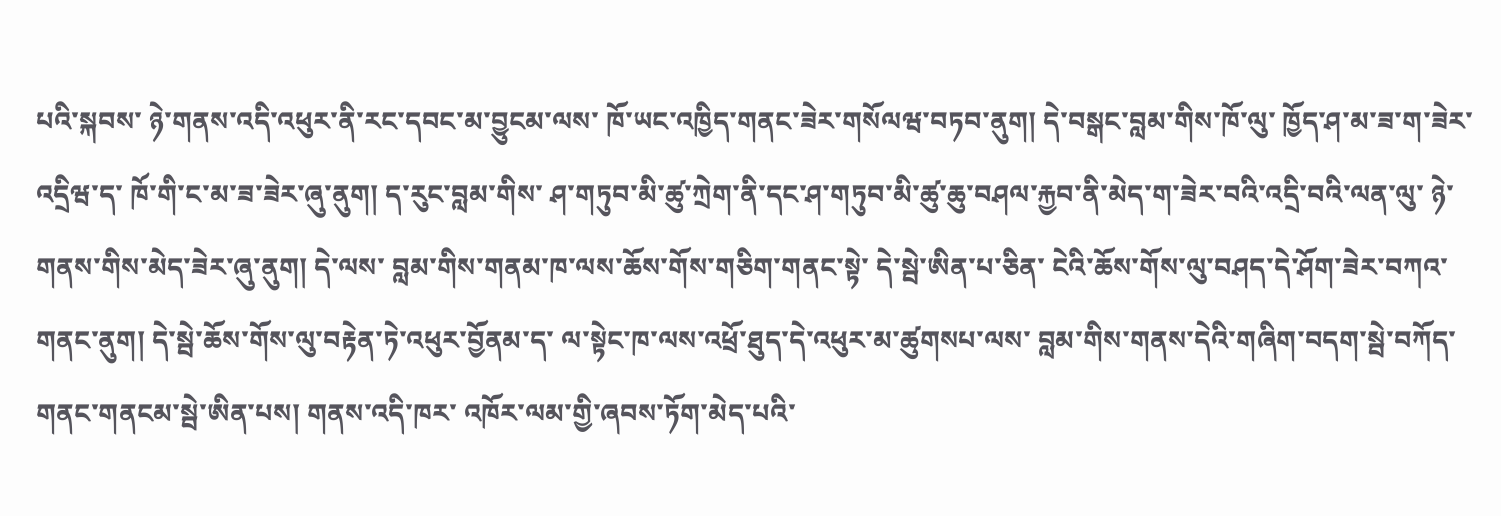པའི་སྐབས་ ཉེ་གནས་འདི་འཕུར་ནི་རང་དབང་མ་བྱུངམ་ལས་ ཁོ་ཡང་འཁྱིད་གནང་ཟེར་གསོལཝ་བཏབ་ནུག། དེ་བསྒང་བླམ་གིས་ཁོ་ལུ་ ཁྱོད་ཤ་མ་ཟ་ག་ཟེར་འདྲིཝ་ད་ ཁོ་གི་ང་མ་ཟ་ཟེར་ཞུ་ནུག། ད་རུང་བླམ་གིས་ ཤ་གཏུབ་མི་ཚུ་ཀྲེག་ནི་དང་ཤ་གཏུབ་མི་ཚུ་ཆུ་བཤལ་རྐྱབ་ནི་མེད་ག་ཟེར་བའི་འདྲི་བའི་ལན་ལུ་ ཉེ་གནས་གིས་མེད་ཟེར་ཞུ་ནུག། དེ་ལས་ བླམ་གིས་གནམ་ཁ་ལས་ཆོས་གོས་གཅིག་གནང་སྟེ་ དེ་སྦེ་ཨིན་པ་ཅིན་ ངེའི་ཆོས་གོས་ལུ་བཤད་དེ་ཤོག་ཟེར་བཀའ་གནང་ནུག། དེ་སྦེ་ཆོས་གོས་ལུ་བརྟེན་ཏེ་འཕུར་བྱོནམ་ད་ ལ་སྟེང་ཁ་ལས་འཕྲོ་ཐུད་དེ་འཕུར་མ་ཚུགསཔ་ལས་ བླམ་གིས་གནས་དེའི་གཞིག་བདག་སྦེ་བཀོད་གནང་གནངམ་སྦེ་ཨིན་པས། གནས་འདི་ཁར་ འཁོར་ལམ་གྱི་ཞབས་ཏོག་མེད་པའི་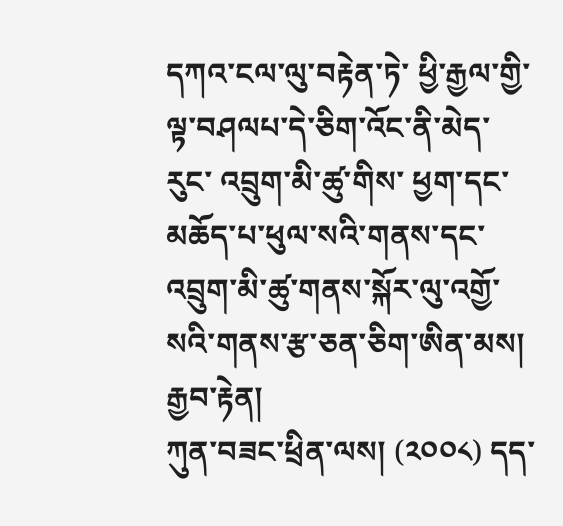དཀའ་ངལ་ལུ་བརྟེན་ཏེ་ ཕྱི་རྒྱལ་གྱི་ལྟ་བཤལཔ་དེ་ཅིག་འོང་ནི་མེད་རུང་ འབྲུག་མི་ཚུ་གིས་ ཕྱག་དང་མཆོད་པ་ཕུལ་སའི་གནས་དང་ འབྲུག་མི་ཚུ་གནས་སྐོར་ལུ་འགྱོ་སའི་གནས་རྩ་ཅན་ཅིག་ཨིན་མས།
རྒྱབ་རྟེན།
ཀུན་བཟང་ཕྲིན་ལས། (༢༠༠༨) དད་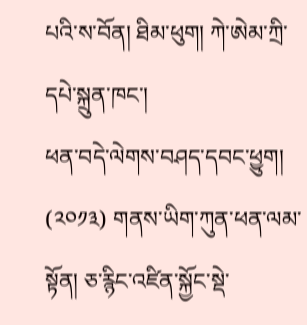པའི་ས་བོན། ཐིམ་ཕུག། ཀེ་ཨེམ་ཀྲི་དཔེ་སྐྲུན་ཁང་།
ཕན་བདེ་ལེགས་བཤད་དབང་ཕྱུག། (༢༠༡༣) གནས་ཡིག་ཀུན་ཕན་ལམ་སྟོན། ཅ་རྙིང་འཛིན་སྐྱོང་སྡེ་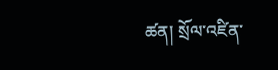ཚན། སྲོལ་འཛིན་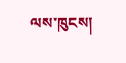ལས་ཁུངས།